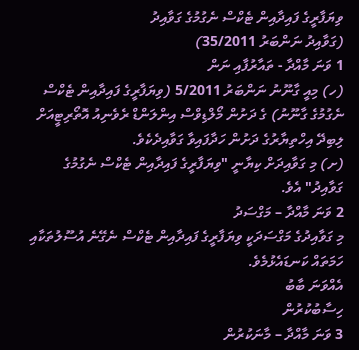ވިޔަފާރީގެ ފައިދާއިން ޓެކްސް ނެގުމުގެ ގަވާއިދު
(ގަވާއިދު ނަންބަރު 35/2011)
1 ވަނަ މާއްދާ - ތައާރުފާއި ނަން
(ހ) މިއީ ގާނޫނު ނަންބަރު 5/2011 (ވިޔަފާރީގެ ފައިދާއިން ޓެކްސް ނެގުމުގެ ގާނޫނު) ގެ ދަށުން މޯލްޑިވްސް އިންލަންޑް ރެވެނިއު އޮތޯރިޓީއަށް ލިބިދޭ އިހްތިޔާރުގެ ދަށުން ހަދާފައިވާ ގަވާއިދެކެވެ.
(ށ) މި ގަވާއިދަށް ކިޔާނީ "ވިޔަފާރީގެ ފައިދާއިން ޓެކްސް ނެގުމުގެ ގަވާއިދު" އެވެ.
2 ވަނަ މާއްދާ – މަގްސަދު
މި ގަވާއިދުގެ މަގްސަދަކީ ވިޔަފާރީގެ ފައިދާއިން ޓެކްސް ނެގޭނެ އުސޫލުތަކާއި ހަމަތައް ކަނޑައެޅުމެވެ.
އެއްވަނަ ބާބު
ހިސާބުކުރުން
3 ވަނަ މާއްދާ – މާނަކުރުން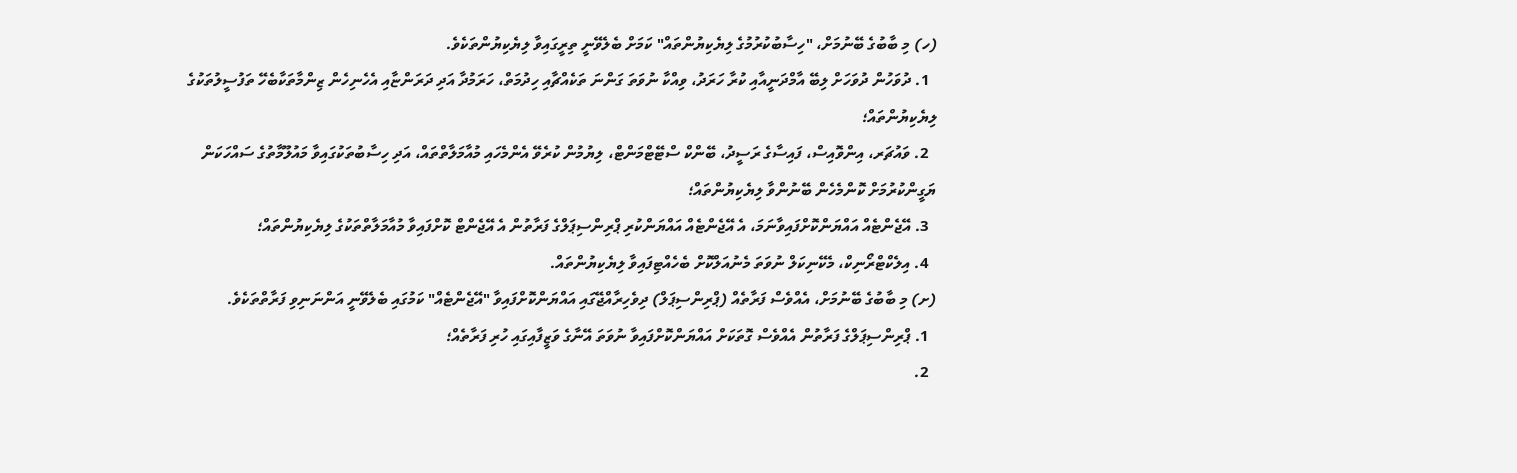(ހ) މި ބާބުގެ ބޭނުމަށް، "ހިސާބުކުރުމުގެ ލިޔެކިޔުންތައް" ކަމަށް ބެލެވޭނީ ތިރީގައިވާ ލިޔެކިޔުންތަކެވެ.
  1. ދުވަހުން ދުވަހަށް ލިބޭ އާމްދަނީއާއި ކުރާ ހަރަދު، ވިއްކާ ނުވަތަ ގަންނަ ތަކެއްޗާއި ހިދުމަތް، ހަރަމުދާ އަދި ދަރަންޏާއި އެހެނިހެން ޒިންމާތަކާބެހޭ ތަފުސީލުތަކުގެ ލިޔެކިޔުންތައް؛
  2. ވައުޗަރ، އިންވޮއިސް، ފައިސާގެ ރަސީދު، ބޭންކް ސްޓޭޓްމަންޓް، ލިޔުމުން ކުރެވޭ އެންމެހައި މުއާމަލާތްތައް، އަދި ހިސާބުތަކުގައިވާ މައުލޫމާތުގެ ސައްހަކަން ޔަގީންކުރުމަށް ކޮންމެހެން ބޭނުންވާ ލިޔެކިޔުންތައް؛
  3. އޭޖެންޓެއް އައްޔަންކޮށްފައިވާނަމަ، އެ އޭޖެންޓެއް އައްޔަންކުރި ޕްރިންސިޕަލްގެ ފަރާތުން އެ އޭޖެންޓް ކޮށްފައިވާ މުއާމަލާތްތަކުގެ ލިޔެކިޔުންތައް؛
  4. އިލެކްޓްރޯނިކް، މެކޭނިކަލް ނުވަތަ މެނުއަލްކޮށް ބެހެއްޓިފައިވާ ލިޔެކިޔުންތައް.
(ށ) މި ބާބުގެ ބޭނުމަށް، އެއްވެސް ފަރާތެއް (ޕްރިންސިޕަލް) ދިވެހިރާއްޖޭގައި އައްޔަންކޮށްފައިވާ "އޭޖެންޓެއް" ކަމުގައި ބެލެވޭނީ އަންނަނިވި ފަރާތްތަކެވެ.
  1. ޕްރިންސިޕަލްގެ ފަރާތުން އެއްވެސް ގޮތަކަށް އައްޔަންކޮށްފައިވާ ނުވަތަ އޭނާގެ ވަޒީފާއިގައި ހުރި ފަރާތެއް؛
  2.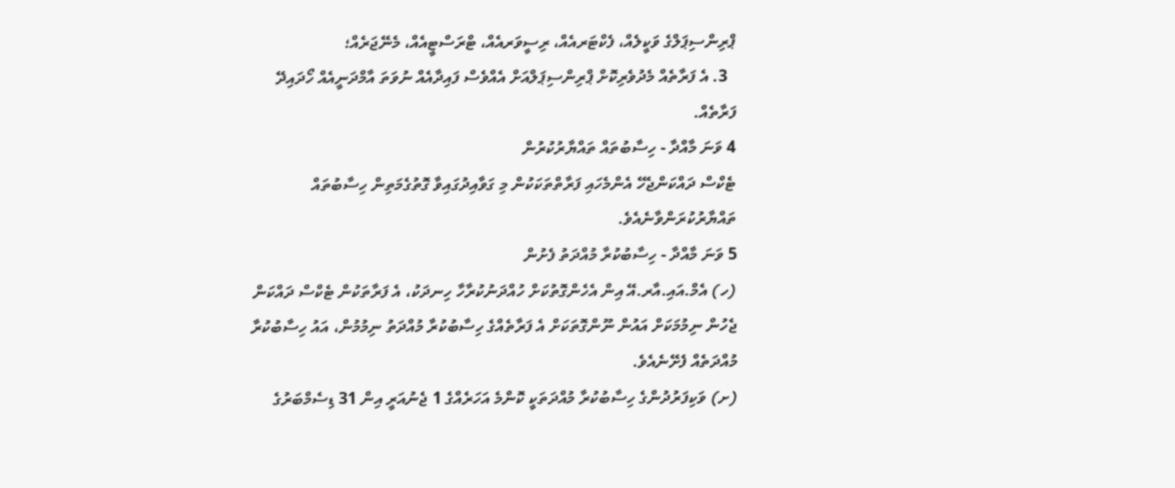ޕްރިންސިޕަލްގެ ވަކީލެއް، ފެކްޓަރއެއް، ރިސީވަރއެއް، ޓްރަސްޓީއެއް، މެނޭޖަރެއް؛
  3. އެ ފަރާތެއް މެދުވެރިކޮށް ޕްރިންސިޕަލްއަށް އެއްވެސް ފައިދާއެއް ނުވަތަ އާމްދަނީއެއް ހޯދައިދޭ ފަރާތެއް.
4 ވަނަ މާއްދާ - ހިސާބުތައް ތައްޔާރުކުރުން
ޓެކްސް ދައްކަންޖެހޭ އެންމެހައި ފަރާތްތަކަކުން މި ގަވާއިދުގައިވާ ގޮތުގެމަތިން ހިސާބުތައް ތައްޔާރުކުރަންވާނެއެވެ.
5 ވަނަ މާއްދާ - ހިސާބުކުރާ މުއްދަތު ފެށުން
(ހ) އެމް.އައި.އާރ.އޭ އިން އެހެންގޮތުކަށް ހުއްދަނުކުރާހާ ހިނދަކު، އެ ފަރާތަކުން ޓެކްސް ދައްކަން ޖެހުން ނިމުމަކަށް އައުން ނޫންގޮތަކަށް އެ ފަރާތެއްގެ ހިސާބުކުރާ މުއްދަތު ނިމުމުން، އައު ހިސާބުކުރާ މުއްދަތެއް ފެށޭނެއެވެ.
(ށ) ވަކިފަރުދުންގެ ހިސާބުކުރާ މުއްދަތަކީ ކޮންމެ އަހަރެއްގެ 1 ޖެނުއަރީ އިން 31 ޑިސެމްބަރުގެ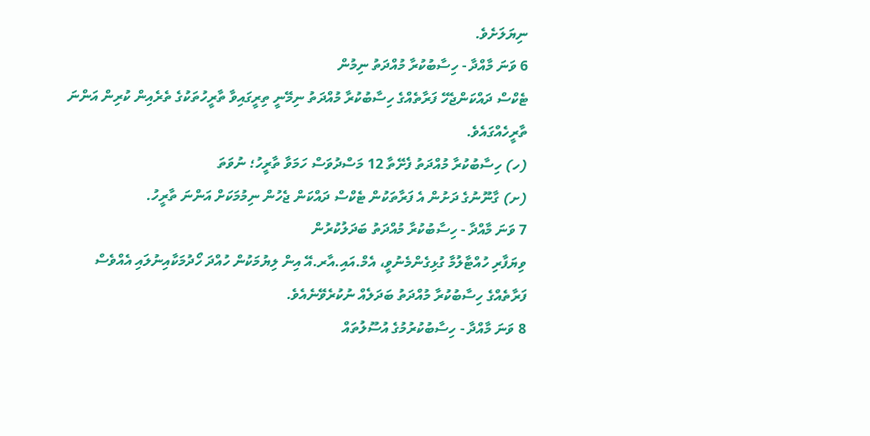ނިޔަލަށެވެ.
6 ވަނަ މާއްދާ - ހިސާބުކުރާ މުއްދަތު ނިމުން
ޓެކްސް ދައްކަންޖެހޭ ފަރާތެއްގެ ހިސާބުކުރާ މުއްދަތު ނިމޭނީ ތިރީގައިވާ ތާރީހުތަކުގެ ތެރެއިން ކުރިން އަންނަ ތާރީހެއްގައެވެ.
(ހ) ހިސާބުކުރާ މުއްދަތު ފެށޭތާ 12 މަސްދުވަސް ހަމަވާ ތާރީހު؛ ނުވަތަ
(ށ) ގާނޫނުގެ ދަށުން އެ ފަރާތަކުން ޓެކްސް ދައްކަން ޖެހުން ނިމުމަކަށް އަންނަ ތާރީހު.
7 ވަނަ މާއްދާ - ހިސާބުކުރާ މުއްދަތު ބަދަލުކުރުން
ވިޔަފާރި ހުއްޓާލުމާ ގުޅިގެންމެނުވީ، އެމް.އައި.އާރ.އޭ އިން ލިޔުމަކުން ހުއްދަ ހޯދުމަކާއިނުލައި އެއްވެސް ފަރާތެއްގެ ހިސާބުކުރާ މުއްދަތު ބަދަލެއް ނުކުރެވޭނެއެވެ.
8 ވަނަ މާއްދާ - ހިސާބުކުރުމުގެ އުސޫލުތައް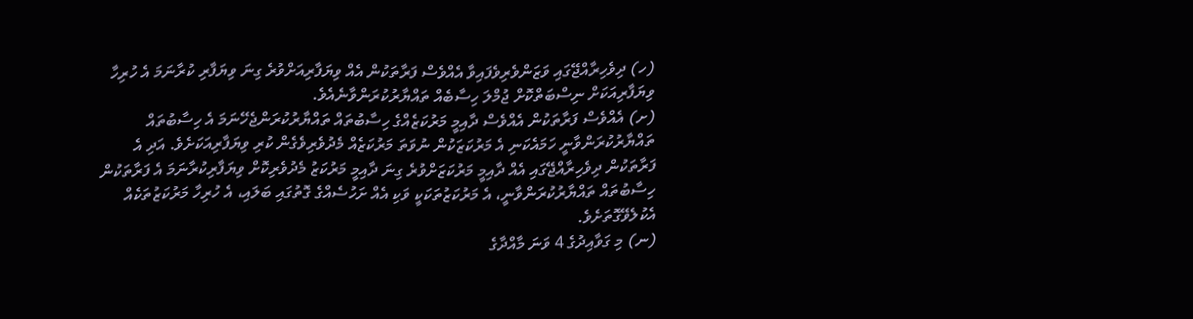(ހ) ދިވެހިރާއްޖޭގައި ވަޒަންވެރިވެފައިވާ އެއްވެސް ފަރާތަކުން އެއް ވިޔަފާރިއަށްވުރެ ގިނަ ވިޔަފާރި ކުރާނަމަ އެ ހުރިހާ ވިޔަފާރިއަކަށް ނިސްބަތްކޮށް ޖުމްލަ ހިސާބެއް ތައްޔާރުކުރަންވާނެއެވެ.
(ށ) އެއްވެސް ފަރާތަކުން އެއްވެސް ދާއިމީ މަރުކަޒެއްގެ ހިސާބުތައް ތައްޔާރުކުރަންޖެހޭނަމަ އެ ހިސާބުތައް ތައްޔާރުކުރަންވާނީ ހަމައެކަނި އެ މަރުކަޒަކުން ނުވަތަ މަރުކަޒެއް މެދުވެރިވެގެން ކުރި ވިޔަފާރިއަކަށެވެ. އަދި އެ ފަރާތަކުން ދިވެހިރާއްޖޭގައި އެއް ދާއިމީ މަރުކަޒަށްވުރެ ގިނަ ދާއިމީ މަރުކަޒު މެދުވެރިކޮށް ވިޔަފާރިކުރާނަމަ އެ ފަރާތަކުން ހިސާބުތައް ތައްޔާރުކުރަންވާނީ، އެ މަރުކަޒުތަކަކީ ވަކި އެއް ށަހުސެއްގެ ގޮތުގައި ބަލައި، އެ ހުރިހާ މަރުކަޒުތަކެއް އެކުލެވޭގޮތަށެވެ.
(ނ) މި ގަވާއިދުގެ 4 ވަނަ މާއްދާގެ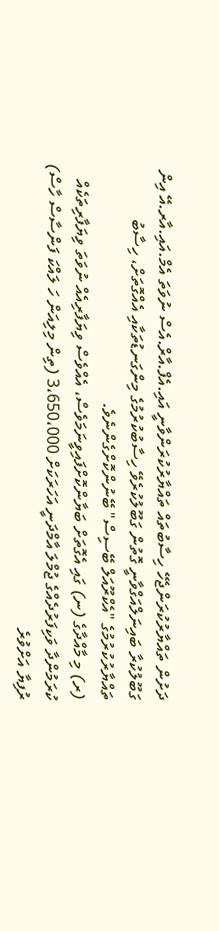ދަށުން ތައްޔާރުކުރަންޖެހޭ ހިސާބުތައް ތައްޔާރުކުރަންވާނީ އައި.އެފް.އާރް.އެސް ނުވަތަ އެމް.އައި.އާރ.އޭ އިން ގަބޫލުކުރާ ބައިނަލްއަގްވާނީ ގޮތުން ގަބޫލުކުރެވޭ ހިސާބުކުރުމުގެ މިންގަނޑުތަކާއި އެއްގޮތަށް، ހިސާބު ތައްޔާރުކުރުމުގެ "އެކްރޫއަލް ބޭސިސް" ބޭނުންކޮށްގެންނެވެ.
(ރ) މި މާއްދާގެ (ނ) ގައި އެގޮތަށް ބަޔާންކޮށްފައިވީނަމަވެސް، އެއްވެސް ވިޔަފާރިއެއް ނުވަތަ ވިޔަފާރިތަކެއް ކުރަމުންދާ ވަކިފަރުދެއްގެ ޖުމްލަ އާމްދަނީ އަހަރަކަށް 3،650،000 (ތިން މިލިއަން ހަ ލައްކަ ފަންސާސް ހާސް) ރުފިޔާ އަށްވުރެ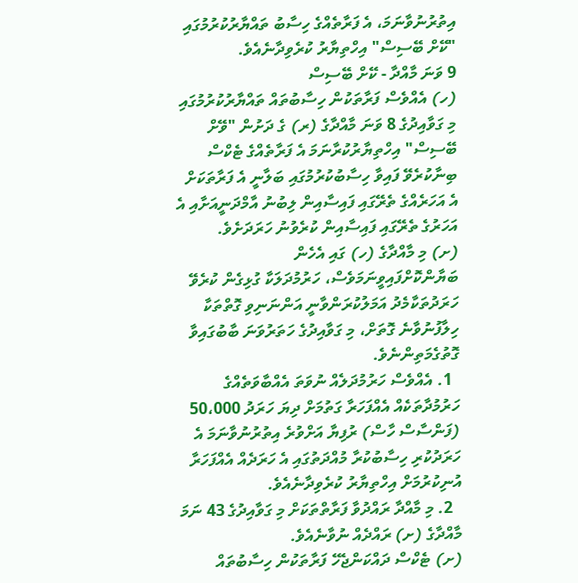އިތުރުނުވާނަމަ، އެ ފަރާތެއްގެ ހިސާބު ތައްޔާރުކުރުމުގައި "ކޭށް ބޭސިސް" އިހްތިޔާރު ކުރެވިދާނެއެވެ.
9 ވަނަ މާއްދާ - ކޭށް ބޭސިސް
(ހ) އެއްވެސް ފަރާތަކުން ހިސާބުތައް ތައްޔާރުކުރުމުގައި މި ގަވާއިދުގެ 8 ވަނަ މާއްދާގެ (ރ) ގެ ދަށުން "ވޭށް ބޭސިސް" އިހްތިޔާރުކުރާނަމަ އެ ފަރާތެއްގެ ޓެކްސް ބިނާކުރެވޭ ފައިވާ ހިސާބުކުރުމުގައި ބަލާނީ އެ ފަރާތަކަށް އެ އަހަރެއްގެ ތެރޭގައި ފައިސާއިން ލިބުނު އާމްދަނީއަށާއި އެ އަހަރުގެ ތެރޭގައި ފައިސާއިން ކުރެވުނު ހަރަދަށެވެ.
(ށ) މި މާއްދާގެ (ހ) ގައި އެހެން ބަޔާންކޮށްފައިވީނަމަވެސް، ހަރުމުދަލަކާ ގުޅިގެން ކުރެވޭ ހަރަދުތަކާމެދު އަމަލުކުރަންވާނީ އަންނަނިވި ގޮތްތަކާ ހިލާފުނުވާނެ ގޮތަށް، މި ގަވާއިދުގެ ހަތަރުވަނަ ބާބުގައިވާ ގޮތުގެމަތިންނެވެ.
  1. އެއްވެސް ހަރުމުދަލެއް ނުވަތަ އެއްބާވަތެއްގެ ހަރުމުދާތަކެއް އެއްފަހަރާ ގަތުމަށް ދިޔަ ހަރަދު 50،000 (ފަންސާސް ހާސް) ރުފިޔާ އަށްވުރެ އިތުރުނުވާނަމަ އެ ހަރަދުކުރި ހިސާބުކުރާ މުއްދަތުގައި އެ ހަރަދެއް އެއްފަހަރާ އުނިކުރުމަށް އިހްތިޔާރު ކުރެވިދާނެއެވެ.
  2. މި މާއްދާ ރައްދުވާ ފަރާތްތަކަށް މި ގަވާއިދުގެ 43 ނަމަ މާއްދާގެ (ށ) ރައްދެއް ނުވާނެއެވެ.
(ށ) ޓެކްސް ދައްކަންޖެހޭ ފަރާތަކުން ހިސާބުތައް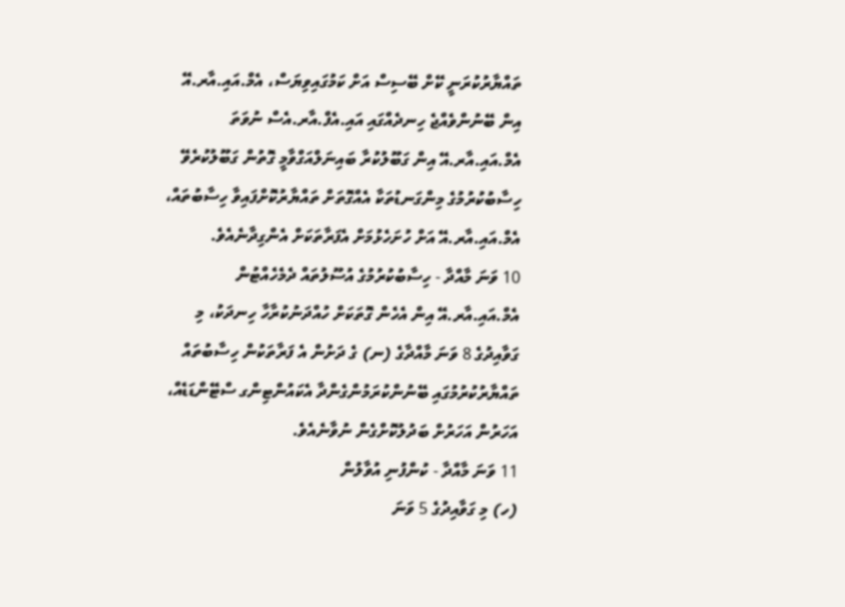ތައްޔާރުކުރަނީ ކޭށް ބޭސިސް އަށް ކަމުގައިވިޔަސް، އެމް.އައި.އާރ.އޭ އިން ބޭނުންވެއްޖެ ހިނދެއްގައި އައި.އެފް.އާރ.އެސް ނުވަތަ އެމް.އައި.އާރ.އޭ އިން ގަބޫލުކުރާ ބައިނަލްއަގްވާމީ ގޮތުން ގަބޫލުކުރެވޭ ހިސާބުކުރުމުގެ މިންގަނޑުތަކާ އެއްގޮތަށް ތައްޔާރުކޮށްފައިވާ ހިސާބުތައް، އެމް.އައި.އާރ.އޭ އަށް ހުށަހެޅުމަށް އެފަރާތަކަށް އެންގިދާނެއެވެ.
10 ވަނަ މާއްދާ - ހިސާބުކުރުމުގެ އުސޫލުތައް ދެމެހެއްޓުން
އެމް.އައި.އާރ.އޭ އިން އެހެން ގޮތަކަށް ހުއްދަނުކުރާހާ ހިނދަކު، މި ގަވާއިދުގެ 8 ވަނަ މާއްދާގެ (ނ) ގެ ދަށުން އެ ފަރާތަކުން ހިސާބުތައް ތައްޔާރުކުރުމުގައި ބޭނުންކުރަމުންގެންދާ އެކައުންޓިންގ ސްޓޭންޑަޑެއް، އަހަރުން އަހަރުށް ބަދުލުކޮށްގެން ނުވާނެއެވެ.
11 ވަނަ މާއްދާ - ކުންފުނި އުވާލުން
(ހ) މި ގަވާއިދުގެ 5 ވަނަ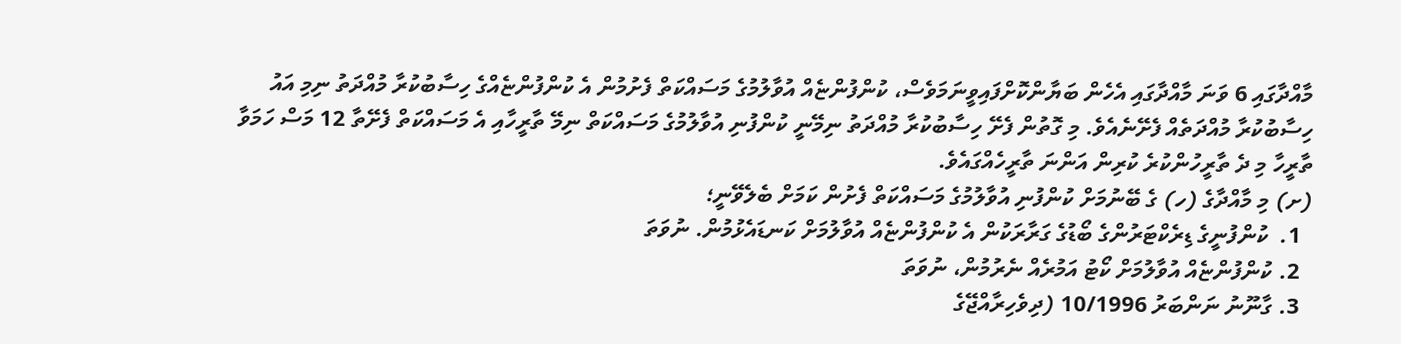މާއްދާގައި 6 ވަނަ މާއްދާގައި އެހެން ބަޔާންކޮށްފައިވީނަމަވެސް، ކުންފުންޏެއް އުވާލުމުގެ މަސައްކަތް ފެށުމުން އެ ކުންފުންޏެއްގެ ހިސާބުކުރާ މުއްދަތު ނިމި އައު ހިސާބުކުރާ މުއްދަތެއް ފެށޭނެއެވެ. މި ގޮތުން ފެށޭ ހިސާބުކުރާ މުއްދަތު ނިމޭނީ ކުންފުނި އުވާލުމުގެ މަސައްކަތް ނިމޭ ތާރީހާއި އެ މަސައްކަތް ފެށޭތާ 12 މަސް ހަމަވާ ތާރީހާ މި ދެ ތާރީހުންކުރެ ކުރިން އަންނަ ތާރީހެއްގައެވެ.
(ށ) މި މާއްދާގެ (ހ) ގެ ބޭނުމަށް ކުންފުނި އުވާލުމުގެ މަސައްކަތް ފެށުން ކަމަށް ބެލެވޭނީ؛
  1.  ކުންފުނީގެ ޑިރެކްޓަރުންގެ ބޯޑުގެ ގަރާރަކުން އެ ކުންފުންޏެއް އުވާލުމަށް ކަނޑައެޅުމުން. ނުވަތަ
  2. ކުންފުންޏެއް އުވާލުމަށް ކޯޓު އަމުރެއް ނެރުމުން، ނުވަތަ
  3. ގާނޫނު ނަންބަރު 10/1996 (ދިވެހިރާއްޖޭގެ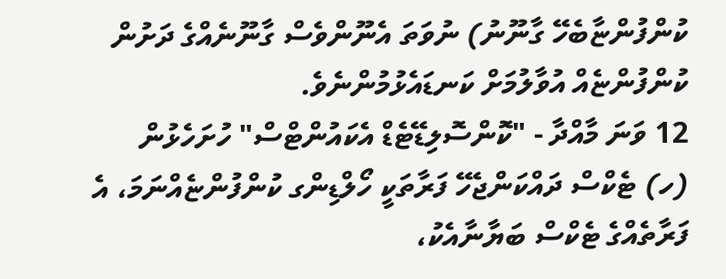ކުންފުންޏާބެހޭ ގާނޫނު) ނުވަތަ އެނޫންވެސް ގާނޫނެއްގެ ދަށުން ކުންފުންޏެއް އުވާލުމަށް ކަނޑައެޅުމުންނެވެ.
12 ވަނަ މާއްދާ - "ކޮންސޮލިޑޭޓެޑް އެކައުންޓްސް" ހުށަހެޅުން
(ހ) ޓެކްސް ދައްކަންޖެހޭ ފަރާތަކީ ހޯލްޑިންގ ކުންފުންޏެއްނަމަ، އެ ފަރާތެއްގެ ޓެކްސް ބަޔާނާއެކު،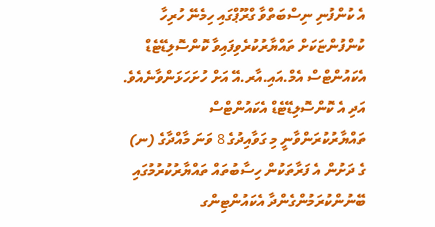އެ ކުންފުނި ނިސްބަތްވާ ގްރޫޕްގައި ހިމެނޭ ހުރިހާ ކުންފުންޏަކަށް ތައްޔާރުކުރެވިފައިވާ ކޮންސޮލިޑޭޓެޑް އެކައުންޓްސް އެމް.އައި.އާރ.އޭ އަށް ހުށަހަޅަންވާނެއެވެ. އަދި އެ ކޮންސޮލިޑޭޓެޑް އެކައުންޓްސް ތައްޔާރުކުރަންވާނީ މި ގަވާއިދުގެ 8 ވަނަ މާއްދާގެ (ނ) ގެ ދަށުން އެ ފަރާތަކުން ހިސާބުތައް ތައްޔާރުކުރުމުގައި ބޭނުންކުރަމުންގެންދާ އެކައުންޓިންގ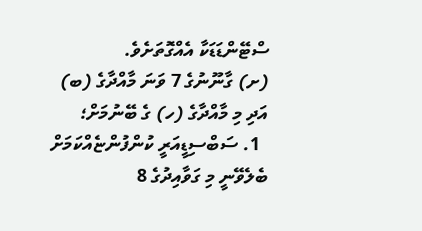ސްޓޭންޑަޑަކާ އެއްގޮތަށެވެ.
(ށ) ގާނޫނުގެ 7 ވަނަ މާއްދާގެ (ބ) އަދި މި މާއްދާގެ (ހ) ގެ ބޭނުމަށް؛
  1. ސަބްސިޑީއަރީ ކުންފުންޏެއްކަމަށް ބެލެވޭނީ މި ގަވާއިދުގެ 8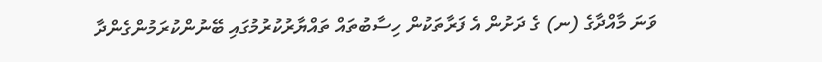ވަނަ މާއްދާގެ (ނ) ގެ ދަށުން އެ ފަރާތަކުން ހިސާބުތައް ތައްޔާރުކުރުމުގައި ބޭނުންކުރަމުންގެންދާ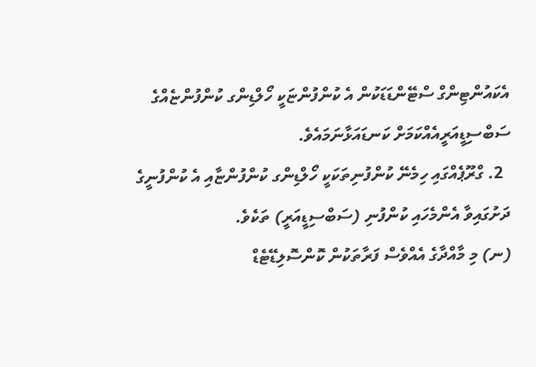އެކައުންޓިންގް ސްޓޭންޑަޑަކުން އެ ކުންފުންޏަކީ ހޯލްޑިންގ ކުންފުންޏެއްގެ ސަބްސިޑީއަރީއެއްކަމަށް ކަނޑައަޅާނަމައެވެ.
  2. ގްރޫޕެއްގައި ހިމެނޭ ކުންފުނިތަކަކީ ހޯލްޑިންގ ކުންފުންޏާއި އެ ކުންފުނީގެ ދަށުގައިވާ އެންމެހައި ކުންފުނި (ސަބްސިޑީއަރީ) ތަކެވެ.
(ނ) މި މާއްދާގެ އެއްވެސް ފަރާތަކުން ކޮންސޮލިޑޭޓެޑް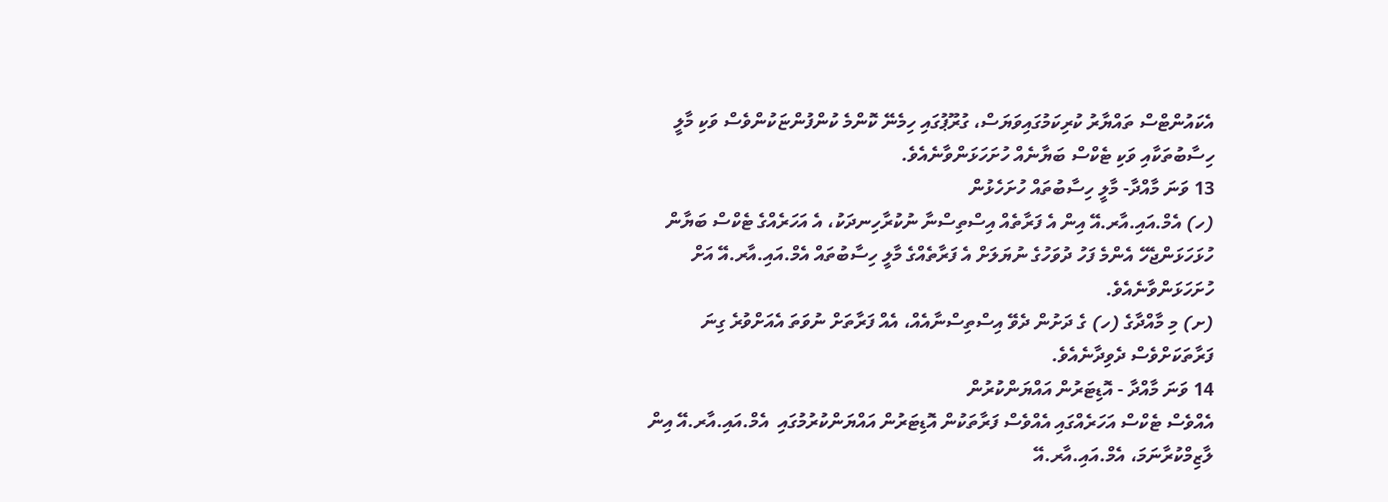އެކައުންޓްސް ތައްޔާރު ކުރިކަމުގައިވަޔަސް، ގުރޫޕުގައި ހިމެނޭ ކޮންމެ ކުންފުންޏަކުންވެސް ވަކި މާލީ ހިސާބުތަކާއި ވަކި ޓެކްސް ބަޔާނެއް ހުށަހަޅަންވާނެއެވެ.
13 ވަނަ މާއްދާ- މާލީ ހިސާބުތައް ހުށަހެޅުން
(ހ) އެމް.އައި.އާރ.އޭ އިން އެ ފަރާތެއް އިސްތިސްނާ ނުކުރާހިނދަކު، އެ އަހަރެއްގެ ޓެކްސް ބަޔާން ހުޅަހަޅަންޖެހޭ އެންމެ ފަހު ދުވަހުގެ ނުޔަލަށް އެ ފަރާތެއްގެ މާލީ ހިސާބުތައް އެމް.އައި.އާރ.އޭ އަށް ހުށަހަޅަންވާނެއެވެ.
(ށ) މި މާއްދާގެ (ހ) ގެ ދަށުން ދެވޭ އިސްތިސްނާއެއް، އެއް ފަރާތަށް ނުވަތަ އެއަށްވުރެ ގިނަ ފަރާތަކަށްވެސް ދެވިދާނެއެވެ.
14 ވަނަ މާއްދާ - އޮޑިޓަރުން އައްޔަންކުރުން
އެއްވެސް ޓެކްސް އަހަރެއްގައި އެއްވެސް ފަރާތަކުން އޮޑިޓަރުން އައްޔަންކުރުމުގައި  އެމް.އައި.އާރ.އޭ އިން ލާޒިމްކުރާނަމަ، އެމް.އައި.އާރ.އޭ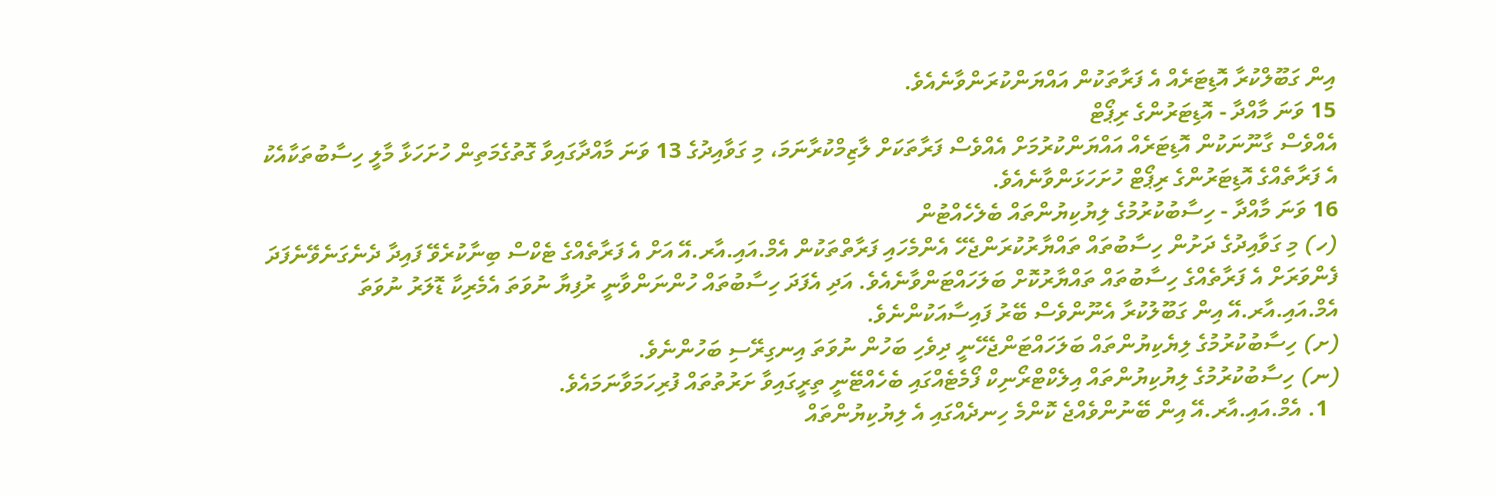އިން ގަބޫލްކުރާ އޮޑިޓަރެއް އެ ފަރާތަކުން އައްޔަންކުރަންވާނެއެވެ.
15 ވަނަ މާއްދާ - އޮޑިޓަރުންގެ ރިޕޯޓް
އެއްވެސް ގާނޫނަކުން އޮޑިޓަރެއް އައްޔަންކުރުމަށް އެއްވެސް ފަރާތަކަށް ލާޒިމްކުރާނަމަ، މި ގަވާއިދުގެ 13 ވަނަ މާއްދާގައިވާ ގޮތުގެމަތިން ހުށަހަޅާ މާލީ ހިސާބުތަކާއެކު އެ ފަރާތެއްގެ އޮޑިޓަރުންގެ ރިޕޯޓް ހުށަހަޅަންވާނެއެވެ.
16 ވަނަ މާއްދާ - ހިސާބުކުރުމުގެ ލިޔުކިޔުންތައް ބެލެހެއްޓުން
(ހ) މި ގަވާއިދުގެ ދަށުން ހިސާބުތައް ތައްޔާރުކުރަންޖެހޭ އެންމެހައި ފަރާތްތަކުން އެމް.އައި.އާރ.އޭ އަށް އެ ފަރާތެއްގެ ޓެކްސް ބިނާކުރެވޭ ފައިދާ ދެނެގަނެވޭނެފަދަ ފެންވަރަށް އެ ފަރާތެއްގެ ހިސާބުތައް ތައްޔާރުކޮށް ބަލަހައްޓަންވާނެއެވެ. އަދި އެފަދަ ހިސާބުތައް ހުންނަންވާނީ ރުފިޔާ ނުވަތަ އެމެރިކާ ޑޮލަރު ނުވަތަ އެމް.އައި.އާރ.އޭ އިން ގަބޫލުކުރާ އެނޫންވެސް ބޭރު ފައިސާއަކުންނެވެ.
(ށ) ހިސާބުކުރުމުގެ ލިޔެކިޔުންތައް ބަލަހައްޓަންޖެހޭނީ ދިވެހި ބަހުން ނުވަތަ އިނގިރޭސި ބަހުންނެވެ.
(ނ) ހިސާބުކުރުމުގެ ލިޔުކިޔުންތައް އިލެކްޓްރޯނިކް ފޯމެޓެއްގައި ބެހެއްޓޭނީ ތިރީގައިވާ ށަރުތުތައް ފުރިހަމަވާނަމައެވެ.
  1. އެމް.އައި.އާރ.އޭ އިން ބޭނުންވެއްޖެ ކޮންމެ ހިނދެއްގައި އެ ލިޔުކިޔުންތައް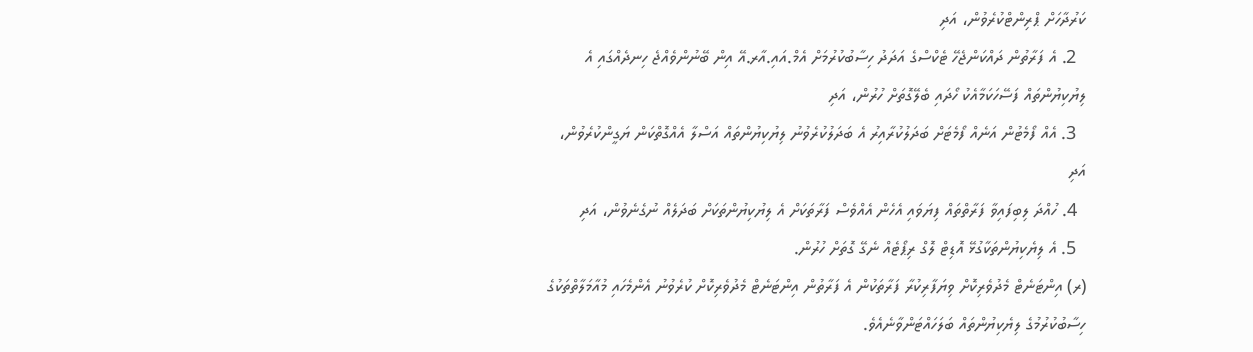ކަރުދާހަށް ޕްރިންޓްކުރެވުން، އަދި
  2. އެ ފަރާތުން ދައްކަންޖެހޭ ޓެކްސްގެ އަދަދު ހިސާބުކުރުމަށް އެމް.އައި.އާރ.އޭ އިން ބޭނުންވެއްޖެ ހިނދެއްގައި އެ ލިޔުކިޔުންތައް ފަސޭހަކަމާއެކު ހޯދައި ބެލޭގޮތަށް ހުރުން، އަދި
  3. އެއް ފޯމެޓުން އަނެއް ފޯމެޓަށް ބަދަލުކުރާއިރު އެ ބަދަލުކުރެވުނު ލިޔުކިޔުންތައް އަސްލާ އެއްގޮތްކަން ޔަގީންކުރެވުން، އަދި
  4. ހުއްދަ ލިބިފައިވާ ފަރާތްތައް ފިޔަވައި އެހެން އެއްވެސް ފަރާތަކަށް އެ ލިޔުކިޔުންތަކަށް ބަދަލެއް ނުގެނެވުން، އަދި
  5. އެ ލިޔެކިޔުންތަކާގުޅޭ އޮޑިޓް ލޮގް ރިޕޯޓެއް ނެގޭ ގޮތަށް ހުރުން.
(ރ) އިންޓަނެޓް މެދުވެރިކޮށް ވިޔަފާރިކުރާ ފަރާތަކުން އެ ފަރާތުން އިންޓަނެޓް މެދުވެރިކޮށް ކުރެވުނު އެންމެހައި މުއާމަލާތްތަކުގެ ހިސާބުކުރުމުގެ ލިޔެކިޔުންތައް ބަލަހައްޓަންވާނެއެވެ.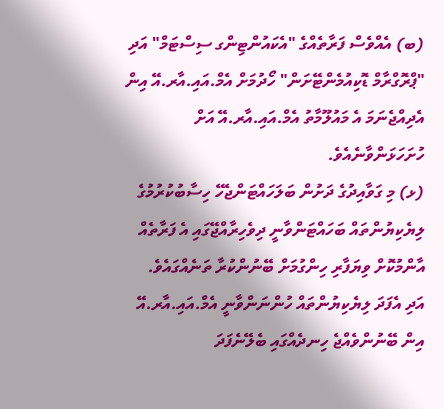(ބ) އެއްވެސް ފަރާތެއްގެ "އެކައުންޓިންގ ސިސްޓަމް" އަދި "ޕްރޮގްރާމް ޑޮކިއުމެންޓޭށަން" ހޯދުމަށް އެމް.އައި.އާރ.އޭ އިން އެދިއްޖެނަމަ އެ މައުލޫމާތު އެމް.އައި.އާރ.އޭ އަށް ހުށަހަޅަންވާނެއެވެ.
(ޅ) މި ގަވާއިދުގެ ދަށުން ބަލަހައްޓަންޖެހޭ ހިސާބުކުރުމުގެ ލިޔެކިޔުންތައް ބަހައްޓަންވާނީ ދިވެހިރާއްޖޭގައި އެ ފަރާތެއް އާންމުކޮށް ވިޔަފާރި ހިންގުމަށް ބޭނުންކުރާ ތަނެއްގައެވެ. އަދި އެފަދަ ލިޔެކިޔުންތައް ހުންނަންވާނީ އެމް.އައި.އާރ.އޭ އިން ބޭނުންވެއްޖެ ހިނދެއްގައި ބެލޭނެފަދަ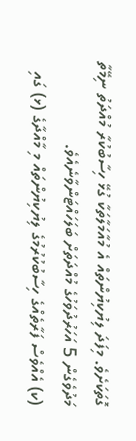ގޮތަކަށެވެ. މިފަދަ ލިޔުކިޔުންތައް އެ މުއާމަލާތަކާ ގުޅޭ ހިސާބުކުރާ މުއްދަތު ނިމޭތާ މަދުވެގެން 5 އަހަރުދުވަހުގެ މުއްދަތަށް ބަލަހައްޓަންވާނެއެވެ.
(ކ) އެއްވެސް ފަރާތެއްގެ ހިސާބުކުރުމުގެ ލިޔުކިޔުންތައް މި މާއްދާގެ (ޅ) ގައި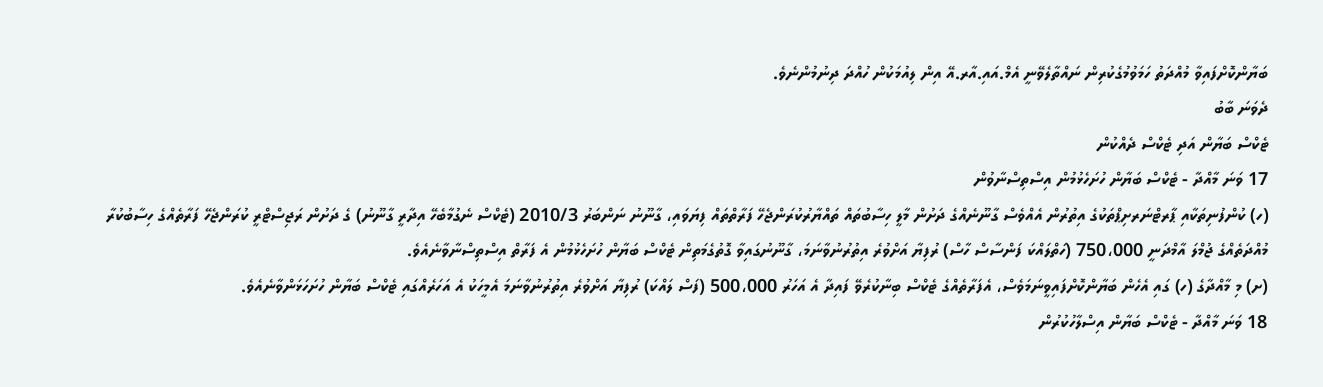ބަޔާންކޮށްފައިވާ މުއްދަތު ހަމަވުމުގެކުރިން ނައްތާލެވޭނީ އެމް.އައި.އާރ.އޭ އިން ލިއުމަކުން ހުއްދަ ދިނުމުންނެވެ.
ދެވަނަ ބާބު
ޓެކްސް ބަޔާން އަދި ޓެކްސް ދެއްކުން
17 ވަނަ މާއްދާ - ޓެކްސް ބަޔާން ހުށަހެޅުމުން އިސްތިސްނާވުން
(ހ) ކުންފުނިތަކާއި ޕާރޓްނަރށިޕްތަކުގެ އިތުރުން އެއްވެސް ގާނޫނެއްގެ ދަށުން މާލީ ހިސާބުތައް ތައްޔާރުކުރަންޖެހޭ ފަރާތްތައް ފިޔަވައި، ގާނޫނު ނަންބަރު 2010/3 (ޓެކްސް ނެގުމާބެހޭ އިދާރީ ގާނޫނު) ގެ ދަށުން ރަޖިސްޓްރީ ކުރަންޖެހޭ ފަރާތެއްގެ ހިސާބުކުރާ މުއްދަތެއްގެ ޖުމްލަ އާމްދަނީ 750،000 (ހަތްލައްކަ ފަންސާސް ހާސް) ރުފިޔާ އަށްވުރެ އިތުރުނުވާނަމަ، ގާނޫނުގައިވާ ގޮތުގެމަތިން ޓެކްސް ބަޔާން ހުށަހެޅުމުން އެ ފަރާތް އިސްތިސްނާވާނެއެވެ.
(ށ) މި މާއްދާގެ (ހ) ގައި އެހެން ބަޔާންކޮށްފައިވީނަމަވެސް، އެފަރާތެއްގެ ޓެކްސް ބިނާކުރެވޭ ފައިދާ އެ އަހަރު 500،000 (ފަސް ލައްކަ) ރުފިޔާ އަށްވުރެ އިތުރުނުވާނަމަ އެމީހަކު އެ އަހަރެއްގައި ޓެކްސް ބަޔާން ހުށަހަޅަންވާނެއެވެ.
18 ވަނަ މާއްދާ - ޓެކްސް ބަޔާން އިސްލާހުކުރުން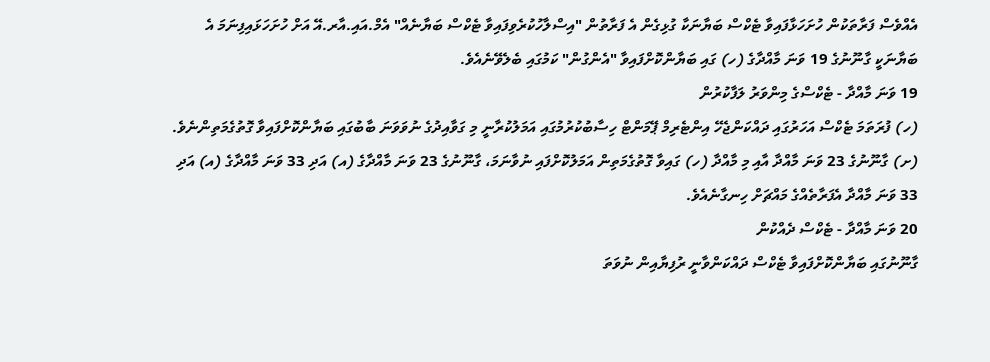އެއްވެސް ފަރާތަކުން ހުށަހަޅާފައިވާ ޓެކްސް ބަޔާނަކާ ގުޅިގެން އެ ފަރާތުން "އިސްލާހުކުރެވިފައިވާ ޓެކްސް ބަޔާނެއް" އެމް.އައި.އާރ.އޭ އަށް ހުށަހަޅައިފިނަމަ އެ ބަޔާނަކީ ގާނޫނުގެ 19 ވަނަ މާއްދާގެ (ހ) ގައި ބަޔާންކޮށްފައިވާ "އެންގުން" ކަމުގައި ބެލެވޭނެއެވެ.
19 ވަނަ މާއްދާ - ޓެކްސްގެ މިންވަރު ލަފާކުރުން
(ހ) ފުރަތަމަ ޓެކްސް އަހަރުގައި ދައްކަންޖެހޭ އިންޓެރިމް ޕޭމަންޓް ހިސާބުކުރުމުގައި އަމަލުކުރާނީ މި ގަވާއިދުގެ ނުވަވަނަ ބާބުގައި ބަޔާންކޮށްފައިވާ ގޮތުގެމަތިންނެވެ.
(ށ) ގާނޫނުގެ 23 ވަނަ މާއްދާ އާއި މި މާއްދާ (ހ) ގައިވާ ގޮތުގެމަތިން އަމަލުކޮށްފައި ނުވާނަމަ، ގާނޫނުގެ 23 ވަނަ މާއްދާގެ (އ) އަދި 33 ވަނަ މާއްދާގެ (އ) އަދި 33 ވަނަ މާއްދާ އެފަރާތެއްގެ މައްޗަށް ހިނގާނެއެވެ.
20 ވަނަ މާއްދާ - ޓެކްސް ދެއްކުން
ގާނޫނުގައި ބަޔާންކޮށްފައިވާ ޓެކްސް ދައްކަންވާނީ ރުފިޔާއިން ނުވަތަ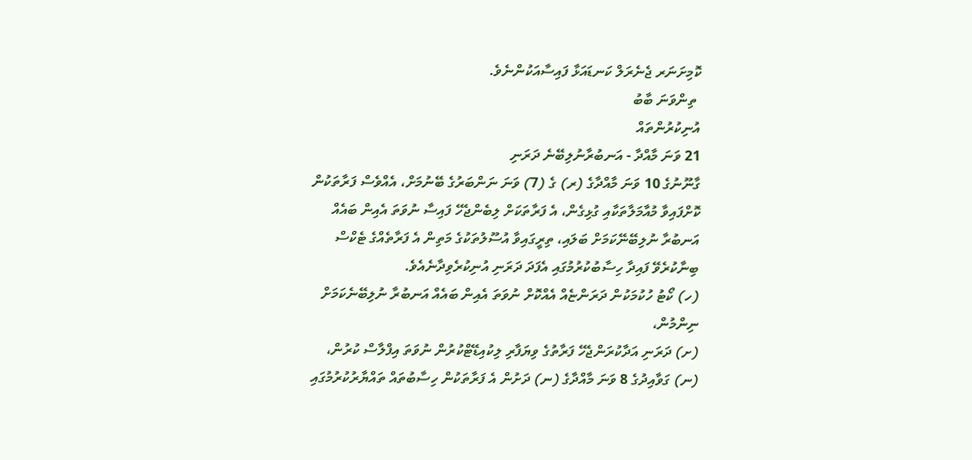ކޮމިށަނަރ ޖެނެރަލް ކަނޑައަޅާ ފައިސާއަކުންނެވެ.
 ތިންވަނަ ބާބު
އުނިކުރުންތައް
21 ވަނަ މާއްދާ - އަނބުރާނުލިބޭނެ ދަރަނި
ގާނޫނުގެ 10 ވަނަ މާއްދާގެ (ރ) ގެ (7) ވަނަ ނަންބަރުގެ ބޭނުމަށް، އެއްވެސް ފަރާތަކުން ކޮށްފައިވާ މުއާމަލާތަކާއި ގުޅިގެން، އެ ފަރާތަކަށް ލިބެންޖެހޭ ފައިސާ ނުވަތަ އެއިން ބައެއް އަނބުރާ ނުލިބޭނޭކަމަށް ބަލައި، ތިރީގައިވާ އުސޫލުތަކުގެ މަތިން އެ ފަރާތެއްގެ ޓެކްސް ބިނާކުރެވޭ ފައިދާ ހިސާބުކުރުމުގައި އެފަދަ ދަރަނި އުނިކުރެވިދާނެއެވެ.
(ހ) ކޯޓު ހުކުމަކުން ދަރަންޏެއް އެއްކޮށް ނުވަތަ އެއިން ބައެއް އަނބުރާ ނުލިބޭނެކަމަށް ނިންމުން،
(ށ) ދަރަނި އަދާކުރަންޖެހޭ ފަރާތުގެ ވިޔަފާރި ލިކުއިޑޭޓްކުރުން ނުވަތަ އިފްލާސް ކުރުން،
(ނ) ގަވާއިދުގެ 8 ވަނަ މާއްދާގެ (ނ) ދަށުން އެ ފަރާތަކުން ހިސާބުތައް ތައްޔާރުކުރުމުގައި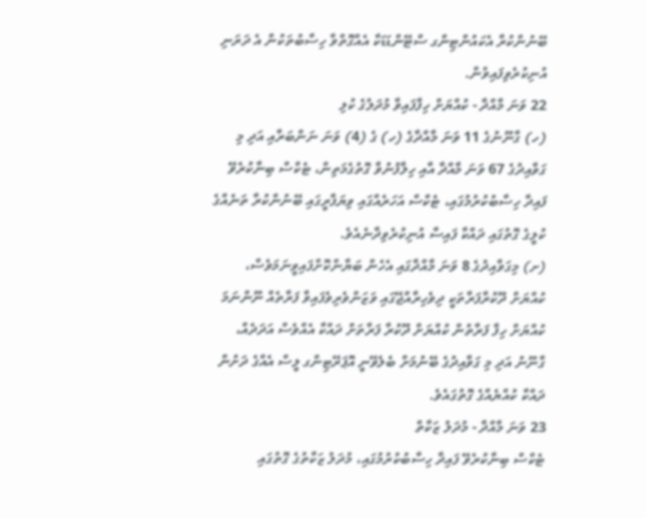ބޭނުންކުރާ އެކައުންޓިންގ ސްޓޭންޑަޑަކާ އެއްގޮތްވާ ހިސާބުތަކުން އެ ދަރަނި އުނިކުރެވިފައިވުން.
22 ވަނަ މާއްދާ - ކުއްޔަށް ހިފާފައިވާ މުދަލުގެ ކުލި
(ހ) ގާނޫނުގެ 11 ވަނަ މާއްދާގެ (ހ) ގެ (4) ވަނަ ނަންބަރާއި އަދި މި ގަވާއިދުގެ 67 ވަނަ މާއްދާ އާއި ހިލާފުނުވާ ގޮތުގެމަތިން، ޓެކްސް ބިނާކުރެވޭ ފައިދާ ހިސާބުކުރުމުގައި، ޓެކްސް އަހަރެއްގައި ވިޔަފާރީގައި ބޭނުންކުރާ ތަނެއްގެ ކުލީގެ ގޮތުގައި ދައްކާ ފައިސާ އުނިކުރެވިދާނެއެވެ.
(ށ) މިގަވާއިދުގެ 8 ވަނަ މާއްދާގައި އެހެން ބަޔާންކޮށްފައިވީނަމަވެސް، ކުއްޔަށް ދޫކުރާފަރާތަކީ ދިވެހިރާއްޖޭގައި ވަޒަންވެރިވެފައިވާ ފަރާތެއް ނޫންނަމަ ކުއްޔަށް ހިފާ ފަރާތުން ކުއްޔަށް ދޫކުރާ ފަރާތަށް ދައްކާ އެއްވެސް އަދަދެއް، ގާނޫނު އަދި މި ގަވާއިދުގެ ބޭނުމަށް ބެލެވޭނީ އޮޕަރޭޓިންގ ލީސް އެއްގެ ދަށުން ދައްކާ ކުއްޔެއްގެ ގޮތުގައެވެ.
23 ވަނަ މާއްދާ - މުދަލު ޒަކާތް
ޓެކްސް ބިނާކުރެވޭ ފައިދާ ހިސާބުކުރުމުގައި، މުދަލު ޒަކާތުގެ ގޮތުގައި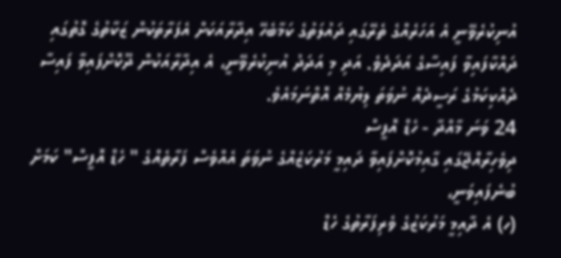އުނިކުރެވޭނީ އެ އަހަރެއްގެ ތެރޭގައި ދައުލަތުގެ ކަމާބެހޭ އިދާރާއަކަށް އެފަރާތަކުން ޒަކާތުގެ ގޮތުގައި ދައްކާފައިވާ ފައިސާގެ އަދަދެވެ. އަދި މި އަދަދު އުނިކުރެވޭނީ، އެ އިދާރާއަކުން ދޫކޮށްފައިވާ ފައިސާ ދެއްކިކަމުގެ ރަސީދެއް ނުވަތަ ލިޔުމެއް އޮތްނަމައެވެ.
24 ވަނަ މާއްދާ - ހެޑް އޮފީސް
ދިވެހިރާއްޖޭގައި ގާއިމުކޮށްފައިވާ ދައިމީ މަރުކަޒެއްގެ ނުވަތަ އެއްވެސް ފަރާތެއްގެ " ހެޑް އޮފީސް" ކަމަށް ބުނެފައިވަނީ،
(ހ) އެ ދާއިމީ މަރުކަޒުގެ ވެރިފަރާތުގެ ހެޑް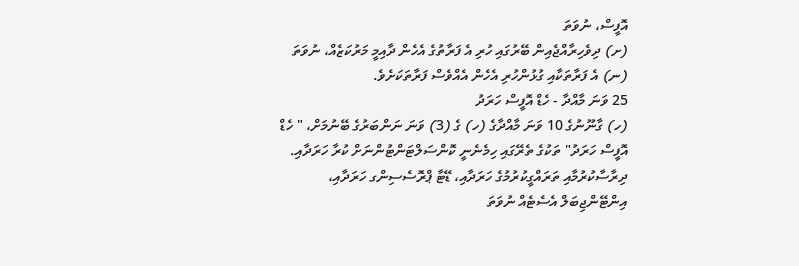އޮފީސް، ނުވަތަ
(ށ) ދިވެހިރާއްޖެއިން ބޭރުގައި ހުރި އެ ފަރާތުގެ އެހެން ދާއިމީ މަރުކަޒެއް، ނުވަތަ
(ނ) އެ ފަރާތަކާއި ގުޅުންހުރި އެހެން އެއްވެސް ފަރާތަކަށެވެ.
25 ވަނަ މާއްދާ - ހެޑް އޮފީސް ހަރަދު
(ހ) ގާނޫނުގެ 10 ވަނަ މާއްދާގެ (ހ) ގެ (3) ވަނަ ނަންބަރުގެ ބޭނުމަށް، " ހެޑް އޮފީސް ހަރަދު" ތަކުގެ ތެރޭގައި ހިމެނެނީ ކޮންސަލްޓަންޓުންނަށް ކުރާ ހަރަދާއި. ދިރާސާކުރުމާއި ތަރައްގީކުރުމުގެ ހަރަދާއި، ޑޭޓާ ޕްރޮސެސިންގ ހަރަދާއި، އިންޓޭންޖިބަލް އެސެޓެއް ނުވަތަ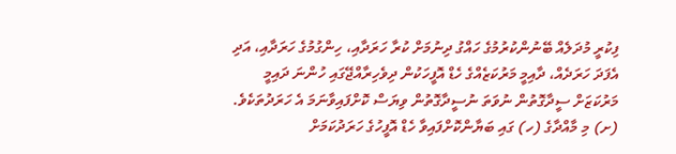ފިކުރީ މުދަލެއް ބޭނުންކުރުމުގެ ހައްގު ދިނުމަށް ކުރާ ހަރަދާއި، ހިންގުމުގެ ހަރަދާއި، އަދި އެފަދަ ހަރަދެއް، ދާއިމީ މަރުކަޒެއްގެ ހެޑް އޮފީހަކުން ދިވެހިރާއްޖޭގައި ހުންނަ ދައިމީ މަރުކަޒަށް ސީދާގޮތުން ނުވަތަ ނުސީދާގޮތުން ވިޔަސް ކޮށްފައިވާނަމަ އެ ހަރަދުތަކެވެ.
(ށ) މި މާއްދާގެ (ހ) ގައި ބަޔާންކޮށްފައިވާ ހެޑް އޮފީހުގެ ހަރަދުކަމަށް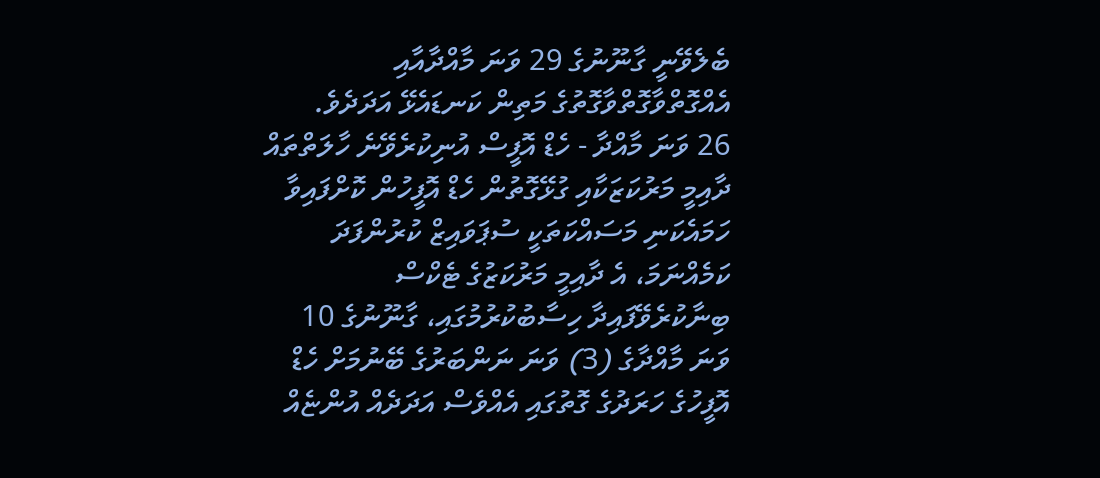ބެލެވޭނީ ގާނޫނުގެ 29 ވަނަ މާއްދާއާއި އެއްގޮތްވާގޮތްވާގޮތުގެ މަތިން ކަނޑައެޅޭ އަދަދެވެ.
26 ވަނަ މާއްދާ - ހެޑް އޮފީސް އުނިކުރެވޭނެ ހާލަތްތައް
ދާއިމީ މަރުކަޒަކާއި ގުޅޭގޮތުން ހެޑް އޮފީހުން ކޮށްފައިވާ ހަމައެކަނި މަސައްކަތަކީ ސުޕަވައިޒް ކުރުންފަދަ ކަމެއްނަމަ، އެ ދާއިމީ މަރުކަޒުގެ ޓެކްސް ބިނާކުރެވޭފައިދާ ހިސާބުކުރުމުގައި، ގާނޫނުގެ 10 ވަނަ މާއްދާގެ (3) ވަނަ ނަންބަރުގެ ބޭނުމަށް ހެޑް އޮފީހުގެ ހަރަދުގެ ގޮތުގައި އެއްވެސް އަދަދެއް އުންޏެއް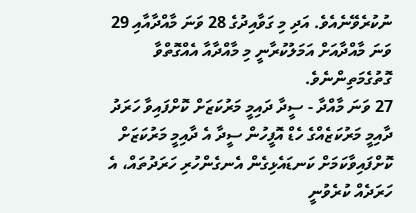ނުކުރެވޭނެއެވެ. އަދި މި ގަވާއިދުގެ 28 ވަނަ މާއްދާއާއި 29 ވަނަ މާއްދާއަށް އަމަލުކުރާނީ މި މާއްދާއާ އެއްގޮތްވާ ގޮތުގެމަތިންނެވެ.
27 ވަނަ މާއްދާ - ސީދާ ދައިމީ މަރުކަޒަށް ކޮށްފައިވާ ހަރަދު
ދާއިމީ މަރުކަޒެއްގެ ހެޑް އޮފީހުން ސީދާ އެ ދާއިމީ މަރުކަޒަށް ކޮށްފައިވާކަމަށް ކަނޑައެޅިގެން އެނގެންހުރި ހަރަދުތައް، އެ ހަރަދެއް ކުރެވުނީ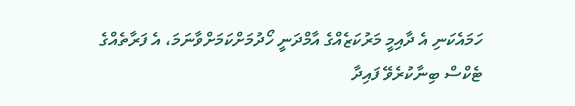ހަމައެކަނި އެ ދާއިމީ މަރުކަޒެއްގެ އާމްދަނީ ހޯދުމަށްކަމަށްވާނަމަ، އެ ފަރާތެއްގެ ޓެކްސް ބިނާކުރެވޭ ފައިދާ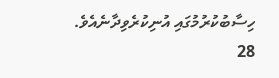ހިސާބުކުރުމުގައި އުނިކުރެވިދާނެއެވެ.
28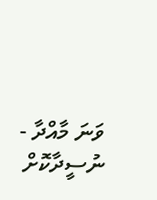ވަނަ މާއްދާ - ނުސީދާކޮށް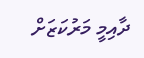ދާއިމީ މަރުކަޒަށް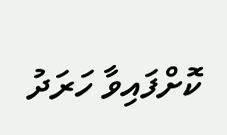ކޮށްފައިވާ ހަރަދު